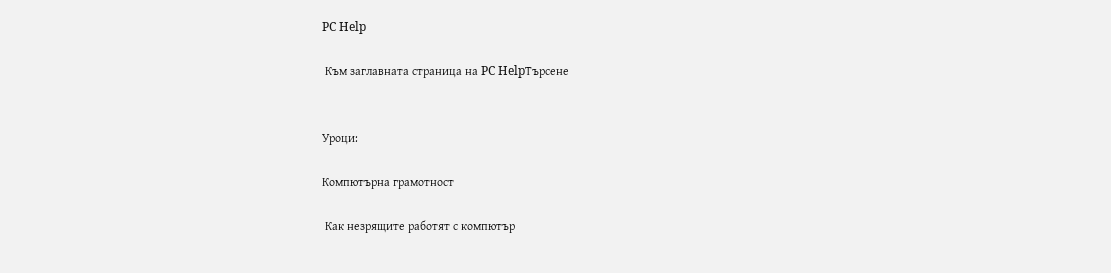PC Help

 Към заглавната страница на PC HelpТърсене


Уроци:

Компютърна грамотност

 Как незрящите работят с компютър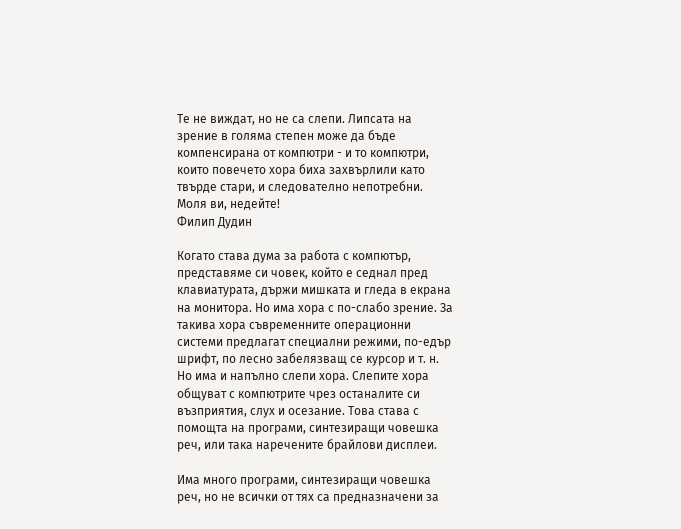Те не виждат, но не са слепи. Липсата на зрение в голяма степен може да бъде компенсирана от компютри - и то компютри, които повечето хора биха захвърлили като твърде стари, и следователно непотребни. Моля ви, недейте!
Филип Дудин

Когато става дума за работа с компютър, представяме си човек, който е седнал пред клавиатурата, държи мишката и гледа в екрана на монитора. Но има хора с по-слабо зрение. За такива хора съвременните операционни системи предлагат специални режими, по-едър шрифт, по лесно забелязващ се курсор и т. н.
Но има и напълно слепи хора. Слепите хора общуват с компютрите чрез останалите си възприятия, слух и осезание. Това става с помощта на програми, синтезиращи човешка реч, или така наречените брайлови дисплеи.

Има много програми, синтезиращи човешка реч, но не всички от тях са предназначени за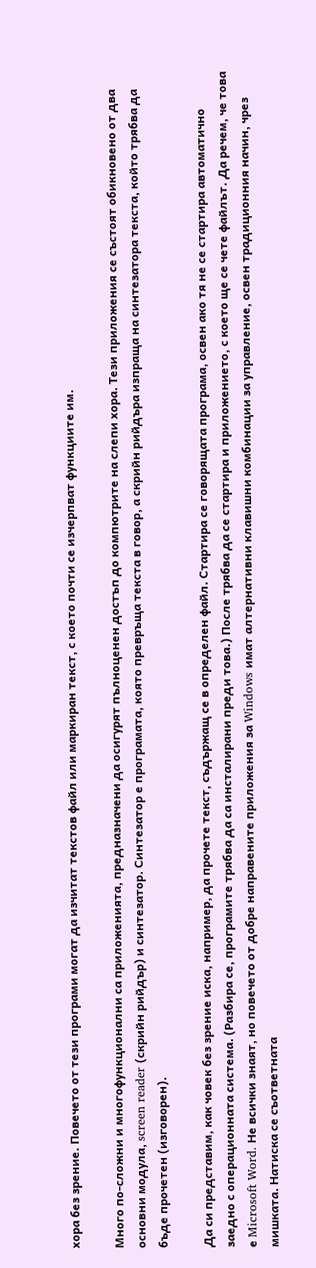хора без зрение. Повечето от тези програми могат да изчитат текстов файл или маркиран текст, с което почти се изчерпват функциите им.

Много по-сложни и многофункционални са приложенията, предназначени да осигурят пълноценен достъп до компютрите на слепи хора. Тези приложения се състоят обикновено от два основни модула, screen reader (скрийн рийдър) и синтезатор. Синтезатор е програмата, която превръща текста в говор, а скрийн рийдъра изпраща на синтезатора текста, който трябва да бъде прочетен (изговорен).

Да си представим, как човек без зрение иска, например, да прочете текст, съдържащ се в определен файл. Стартира се говорящата програма, освен ако тя не се стартира автоматично заедно с операционната система. (Разбира се, програмите трябва да са инсталирани преди това.) После трябва да се стартира и приложението, с което ще се чете файлът. Да речем, че това е Microsoft Word. Не всички знаят, но повечето от добре направените приложения за Windows имат алтернативни клавишни комбинации за управление, освен традиционния начин, чрез мишката. Натиска се съответната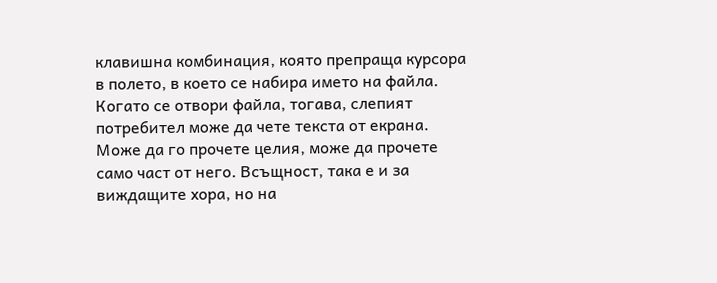клавишна комбинация, която препраща курсора в полето, в което се набира името на файла. Когато се отвори файла, тогава, слепият потребител може да чете текста от екрана. Може да го прочете целия, може да прочете само част от него. Всъщност, така е и за виждащите хора, но на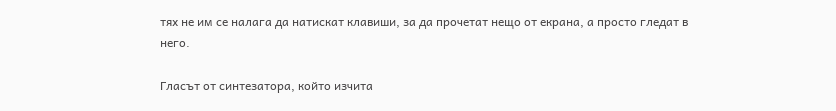тях не им се налага да натискат клавиши, за да прочетат нещо от екрана, а просто гледат в него.

Гласът от синтезатора, който изчита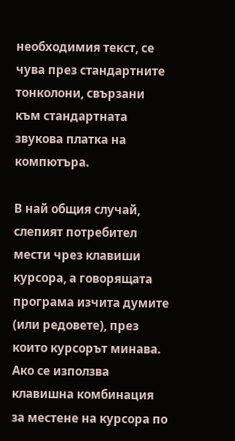необходимия текст, се чува през стандартните тонколони, свързани към стандартната звукова платка на компютъра.

В най общия случай, слепият потребител мести чрез клавиши курсора, а говорящата програма изчита думите (или редовете), през които курсорът минава. Ако се използва клавишна комбинация за местене на курсора по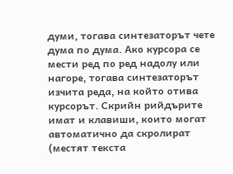думи, тогава синтезаторът чете дума по дума. Ако курсора се мести ред по ред надолу или нагоре, тогава синтезаторът изчита реда, на който отива курсорът. Скрийн рийдърите имат и клавиши, които могат автоматично да скролират (местят текста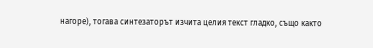нагоре), тогава синтезаторът изчита целия текст гладко, също както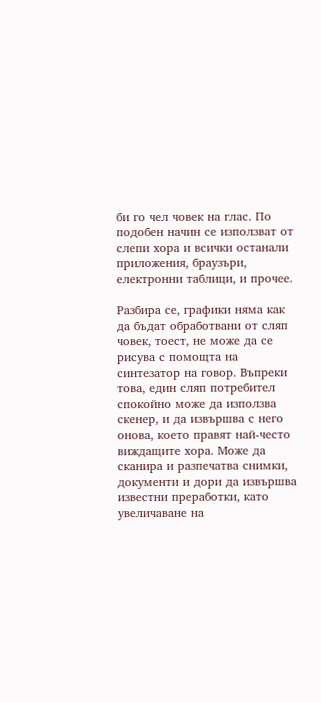би го чел човек на глас. По подобен начин се използват от слепи хора и всички останали приложения, браузъри, електронни таблици, и прочее.

Разбира се, графики няма как да бъдат обработвани от сляп човек, тоест, не може да се рисува с помощта на синтезатор на говор. Въпреки това, един сляп потребител спокойно може да използва скенер, и да извършва с него онова, което правят най-често виждащите хора. Може да сканира и разпечатва снимки, документи и дори да извършва известни преработки, като увеличаване на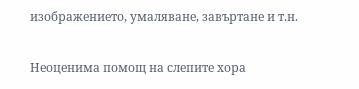изображението, умаляване, завъртане и т.н.

Неоценима помощ на слепите хора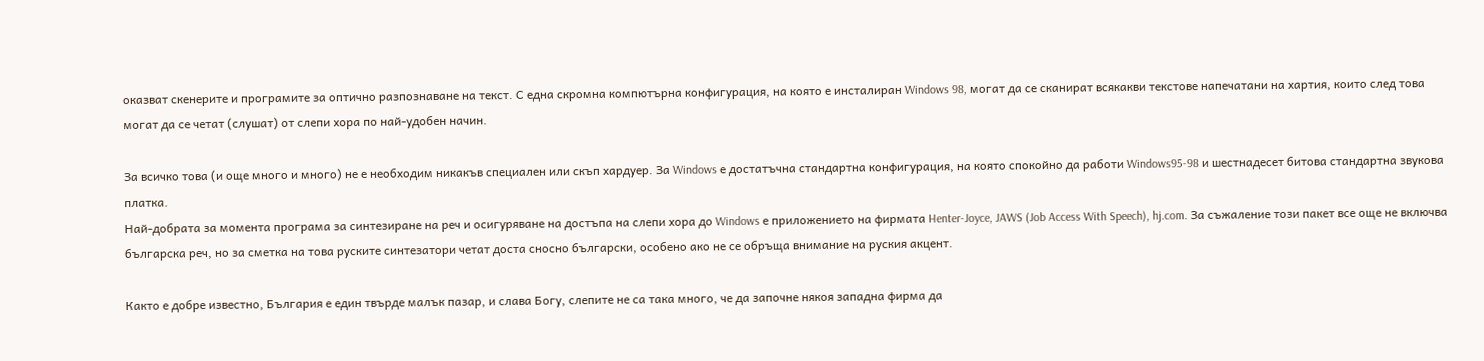оказват скенерите и програмите за оптично разпознаване на текст. С една скромна компютърна конфигурация, на която е инсталиран Windows 98, могат да се сканират всякакви текстове напечатани на хартия, които след това могат да се четат (слушат) от слепи хора по най-удобен начин.

За всичко това (и още много и много) не е необходим никакъв специален или скъп хардуер. За Windows е достатъчна стандартна конфигурация, на която спокойно да работи Windows95-98 и шестнадесет битова стандартна звукова платка.
Най-добрата за момента програма за синтезиране на реч и осигуряване на достъпа на слепи хора до Windows е приложението на фирмата Henter-Joyce, JAWS (Job Access With Speech), hj.com. За съжаление този пакет все още не включва българска реч, но за сметка на това руските синтезатори четат доста сносно български, особено ако не се обръща внимание на руския акцент.

Както е добре известно, България е един твърде малък пазар, и слава Богу, слепите не са така много, че да започне някоя западна фирма да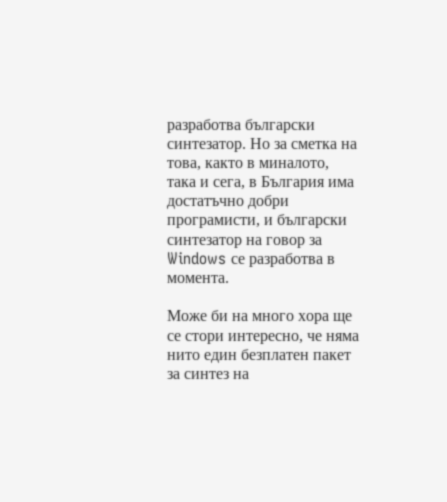разработва български синтезатор. Но за сметка на това, както в миналото, така и сега, в България има достатъчно добри програмисти, и български синтезатор на говор за Windows се разработва в момента.

Може би на много хора ще се стори интересно, че няма нито един безплатен пакет за синтез на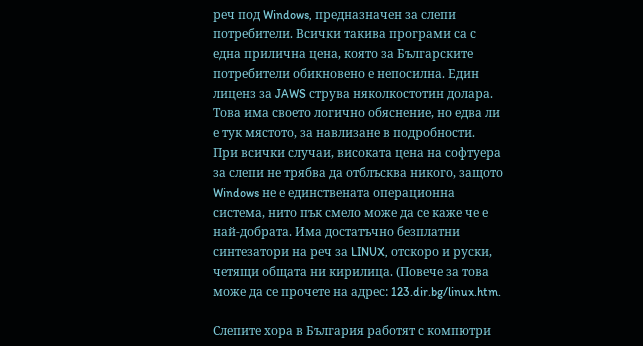реч под Windows, предназначен за слепи потребители. Всички такива програми са с една прилична цена, която за Българските потребители обикновено е непосилна. Един лиценз за JAWS струва няколкостотин долара. Това има своето логично обяснение, но едва ли е тук мястото, за навлизане в подробности.
При всички случаи, високата цена на софтуера за слепи не трябва да отблъсква никого, защото Windows не е единствената операционна система, нито пък смело може да се каже че е най-добрата. Има достатъчно безплатни синтезатори на реч за LINUX, отскоро и руски, четящи общата ни кирилица. (Повече за това може да се прочете на адрес: 123.dir.bg/linux.htm.

Слепите хора в България работят с компютри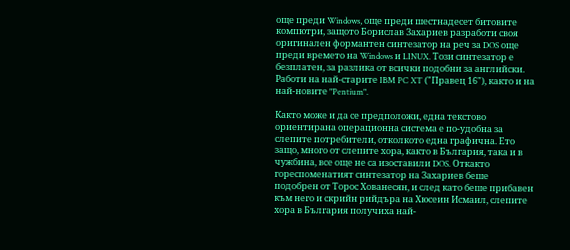още преди Windows, още преди шестнадесет битовите компютри, защото Борислав Захариев разработи своя оригинален формантен синтезатор на реч за DOS още преди времето на Windows и LINUX. Този синтезатор е безплатен, за разлика от всички подобни за английски. Работи на най-старите IBM PC XT ("Правец 16"), както и на най-новите "Pentium".

Както може и да се предположи, една текстово ориентирана операционна система е по-удобна за слепите потребители, отколкото една графична. Ето защо, много от слепите хора, както в България, така и в чужбина, все още не са изоставили DOS. Откакто гореспоменатият синтезатор на Захариев беше подобрен от Торос Хованесян, и след като беше прибавен към него и скрийн рийдъра на Хюсеин Исмаил, слепите хора в България получиха най-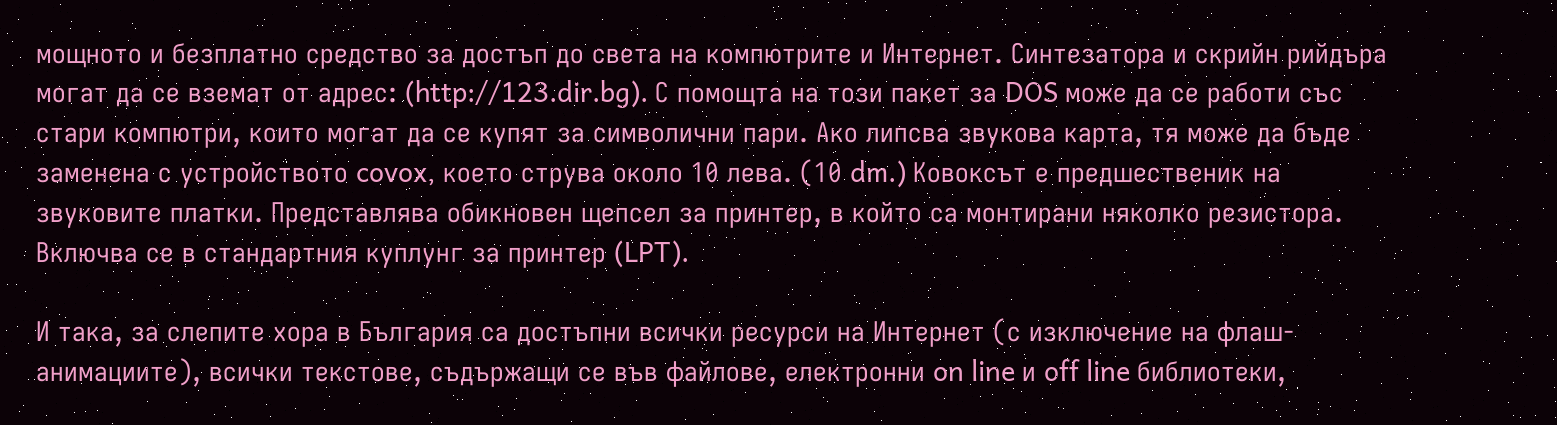мощното и безплатно средство за достъп до света на компютрите и Интернет. Синтезатора и скрийн рийдъра могат да се вземат от адрес: (http://123.dir.bg). С помощта на този пакет за DOS може да се работи със стари компютри, които могат да се купят за символични пари. Ако липсва звукова карта, тя може да бъде заменена с устройството covox, което струва около 10 лева. (10 dm.) Ковоксът е предшественик на звуковите платки. Представлява обикновен щепсел за принтер, в който са монтирани няколко резистора. Включва се в стандартния куплунг за принтер (LPT).

И така, за слепите хора в България са достъпни всички ресурси на Интернет (с изключение на флаш-анимациите), всички текстове, съдържащи се във файлове, електронни on line и off line библиотеки,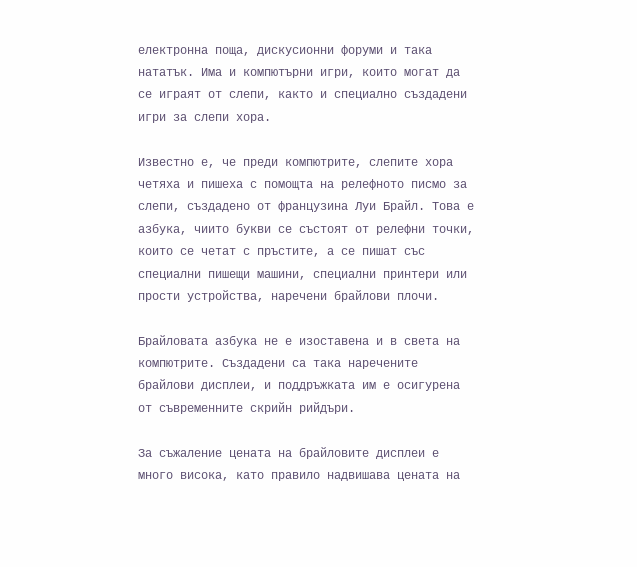електронна поща, дискусионни форуми и така нататък. Има и компютърни игри, които могат да се играят от слепи, както и специално създадени игри за слепи хора.

Известно е, че преди компютрите, слепите хора четяха и пишеха с помощта на релефното писмо за слепи, създадено от французина Луи Брайл. Това е азбука, чиито букви се състоят от релефни точки, които се четат с пръстите, а се пишат със специални пишещи машини, специални принтери или прости устройства, наречени брайлови плочи.

Брайловата азбука не е изоставена и в света на компютрите. Създадени са така наречените брайлови дисплеи, и поддръжката им е осигурена от съвременните скрийн рийдъри.

За съжаление цената на брайловите дисплеи е много висока, като правило надвишава цената на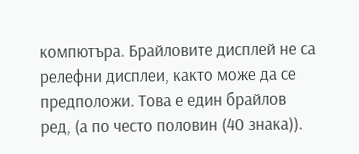компютъра. Брайловите дисплей не са релефни дисплеи, както може да се предположи. Това е един брайлов ред, (а по често половин (40 знака)).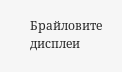Брайловите дисплеи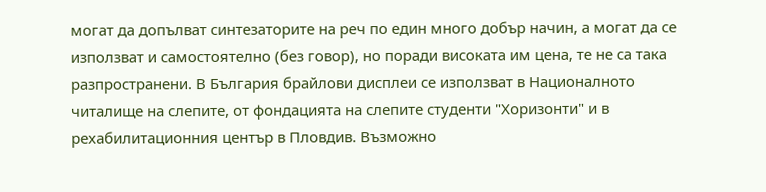могат да допълват синтезаторите на реч по един много добър начин, а могат да се използват и самостоятелно (без говор), но поради високата им цена, те не са така разпространени. В България брайлови дисплеи се използват в Националното читалище на слепите, от фондацията на слепите студенти "Хоризонти" и в рехабилитационния център в Пловдив. Възможно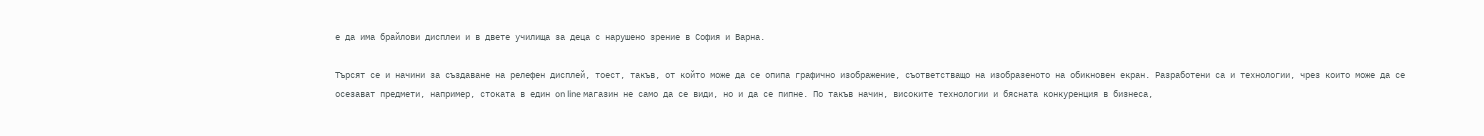е да има брайлови дисплеи и в двете училища за деца с нарушено зрение в София и Варна.

Търсят се и начини за създаване на релефен дисплей, тоест, такъв, от който може да се опипа графично изображение, съответстващо на изобразеното на обикновен екран. Разработени са и технологии, чрез които може да се осезават предмети, например, стоката в един on line магазин не само да се види, но и да се пипне. По такъв начин, високите технологии и бясната конкуренция в бизнеса,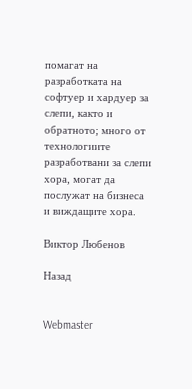помагат на разработката на софтуер и хардуер за слепи, както и обратното; много от технологиите разработвани за слепи хора, могат да послужат на бизнеса и виждащите хора.

Виктор Любенов

Назад


Webmaster